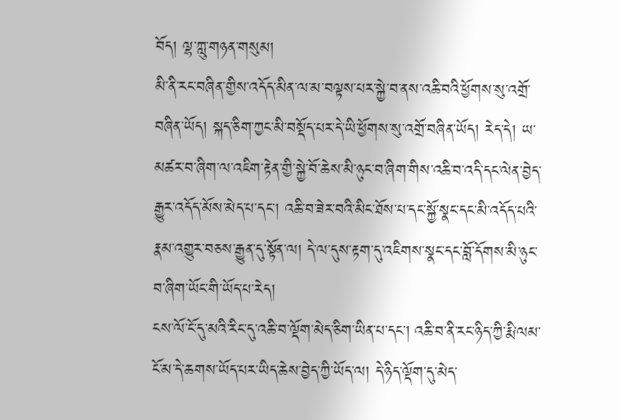བོད། ལྷ་ཀླུ་གཉན་གསུམ།
མི་ནི་རང་བཞིན་གྱིས་འདོད་མིན་ལ་མ་བལྟས་པར་སྐྱེ་བ་ནས་འཆི་བའི་ཕྱོགས་སུ་འགྲོ་བཞིན་ཡོད། སྐད་ཅིག་ཀྱང་མི་བསྡོད་པར་དེ་ཡི་ཕྱོགས་སུ་འགྲོ་བཞིན་ཡོད། རེད་དེ། ཡ་མཚར་བ་ཞིག་ལ་འཇིག་རྟེན་གྱི་སྐྱེ་བོ་ཆེས་མི་ཉུང་བ་ཞིག་གིས་འཆི་བ་འདི་དང་ལེན་བྱེད་རྒྱུར་འདོད་མོས་མེད་པ་དང་། འཆི་བ་ཟེར་བའི་མིང་ཐོས་པ་དང་སྐྱོ་སྣང་དང་མི་འདོད་པའི་རྣམ་འགྱུར་བཅས་རྒྱུན་དུ་སྟོན་ལ། དེ་ལ་དུས་རྟག་དུ་འཇིགས་སྣང་དང་བློ་དོགས་མི་ཉུང་བ་ཞིག་ཡོང་གི་ཡོད་པ་རེད།
ངས་ལོ་ངོ་དུ་མའི་རིང་དུ་འཆི་བ་ལྡོག་མེད་ཅིག་ཡིན་པ་དང་། འཆི་བ་ནི་རང་ཉིད་ཀྱི་རྨི་ལམ་ངོ་མ་དེ་ཆགས་ཡོད་པར་ཡིད་ཆེས་བྱེད་ཀྱི་ཡོད་ལ། དེ་ཉིད་ལྡོག་དུ་མེད་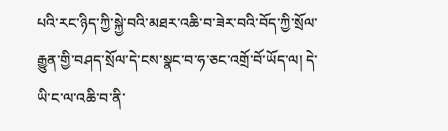པའི་རང་ཉིད་ཀྱི་སྐྱེ་བའི་མཐར་འཆི་བ་ཟེར་བའི་བོད་ཀྱི་སྲོལ་རྒྱུན་གྱི་བཤད་སྲོལ་དེ་ངས་སྣང་བ་ཧ་ཅང་འགྲོ་བོ་ཡོད་ལ། དེ་ཡི་ང་ལ་འཆི་བ་ནི་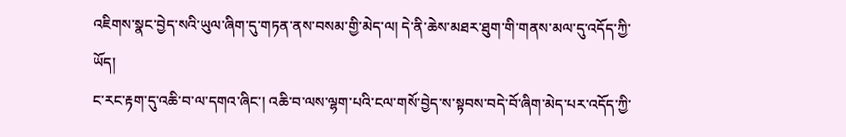འཇིགས་སྣང་བྱེད་སའི་ཡུལ་ཞིག་དུ་གཏན་ནས་བསམ་གྱི་མེད་ལ། དེ་ནི་ཆེས་མཐར་ཐུག་གི་གནས་མལ་དུ་འདོད་ཀྱི་ཡོད།
ང་རང་རྟག་དུ་འཆི་བ་ལ་དགའ་ཞིང་། འཆི་བ་ལས་ལྷག་པའི་ངལ་གསོ་བྱེད་ས་སྟབས་བདེ་བོ་ཞིག་མེད་པར་འདོད་ཀྱི་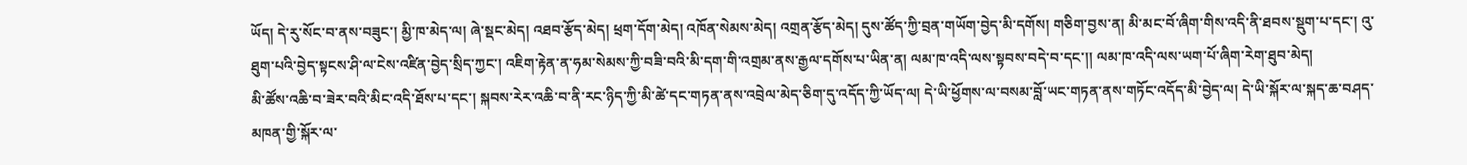ཡོད། དེ་རུ་སོང་བ་ནས་བཟུང་། མྱི་ཁ་མེད་ལ། ཞེ་སྡང་མེད། འཐབ་རྩོད་མེད། ཕྲག་དོག་མེད། འཁོན་སེམས་མེད། འགྲན་རྩོད་མེད། དུས་ཚོད་ཀྱི་བྲན་གཡོག་བྱེད་མི་དགོས། གཅིག་བྱས་ན། མི་མང་བོ་ཞིག་གིས་འདི་ནི་ཐབས་སྡུག་པ་དང་། འུ་ཐུག་པའི་བྱེད་སྟངས་ཤི་ལ་ངེས་འཛིན་བྱེད་སྲིད་ཀྱང་། འཇིག་རྟེན་ན་ཧམ་སེམས་ཀྱི་བཟི་བའི་མི་དག་གི་འགྲམ་ནས་རྒྱལ་དགོས་པ་ཡིན་ན། ལམ་ཁ་འདི་ལས་སྟབས་བདེ་བ་དང་།། ལམ་ཁ་འདི་ལས་ཡག་པོ་ཞིག་རེག་ཐུབ་མེད།
མི་ཚོས་འཆི་བ་ཟེར་བའི་མིང་འདི་ཐོས་པ་དང་། སྐབས་རེར་འཆི་བ་ནི་རང་ཉིད་ཀྱི་མི་ཚེ་དང་གཏན་ནས་འབྲེལ་མེད་ཅིག་དུ་འདོད་ཀྱི་ཡོད་ལ། དེ་ཡི་ཕྱོགས་ལ་བསམ་བློ་ཡང་གཏན་ནས་གཏོང་འདོད་མི་བྱེད་ལ། དེ་ཡི་སྐོར་ལ་སྐད་ཆ་བཤད་མཁན་གྱི་སྐོར་ལ་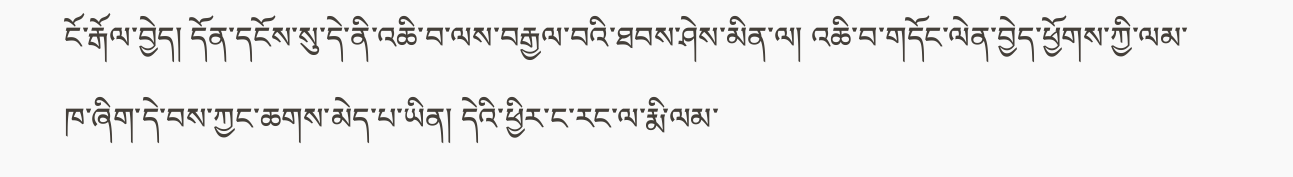ངོ་རྒོལ་བྱེད། དོན་དངོས་སུ་དེ་ནི་འཆི་བ་ལས་བརྒྱལ་བའི་ཐབས་ཤེས་མིན་ལ། འཆི་བ་གདོང་ལེན་བྱེད་ཕྱོགས་ཀྱི་ལམ་ཁ་ཞིག་དེ་བས་ཀྱང་ཆགས་མེད་པ་ཡིན། དེའི་ཕྱིར་ང་རང་ལ་རྨི་ལམ་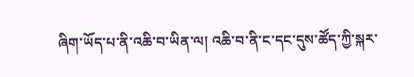ཞིག་ཡོད་པ་ནི་འཆི་བ་ཡིན་ལ། འཆི་བ་ནི་ང་དང་དུས་ཚོད་ཀྱི་སྐར་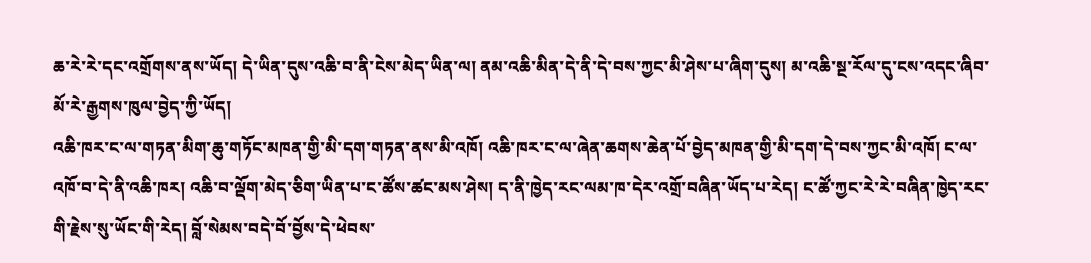ཆ་རེ་རེ་དང་འགྲོགས་ནས་ཡོད། དེ་ཡིན་དུས་འཆི་བ་ནི་ངེས་མེད་ཡིན་ལ། ནམ་འཆི་མིན་དེ་ནི་དེ་བས་ཀྱང་མི་ཤེས་པ་ཞིག་དུས། མ་འཆི་སྔ་རོལ་དུ་ངས་འདང་ཞིབ་མོ་རེ་རྒྱགས་ཁུལ་བྱེད་ཀྱི་ཡོད།
འཆི་ཁར་ང་ལ་གཏན་མིག་ཆུ་གཏོང་མཁན་གྱི་མི་དག་གཏན་ནས་མི་འཁོ། འཆི་ཁར་ང་ལ་ཞེན་ཆགས་ཆེན་པོ་བྱེད་མཁན་གྱི་མི་དག་དེ་བས་ཀྱང་མི་འཁོ། ང་ལ་འཁོ་བ་དེ་ནི་འཆི་ཁར། འཆི་བ་ལྡོག་མེད་ཅིག་ཡིན་པ་ང་ཚོས་ཚང་མས་ཤེས། ད་ནི་ཁྱེད་རང་ལམ་ཁ་དེར་འགྲོ་བཞིན་ཡོད་པ་རེད། ང་ཚོ་ཀྱང་རེ་རེ་བཞིན་ཁྱེད་རང་གི་རྗེས་སུ་ཡོང་གི་རེད། བློ་སེམས་བདེ་བོ་བྱོས་དེ་ཕེབས་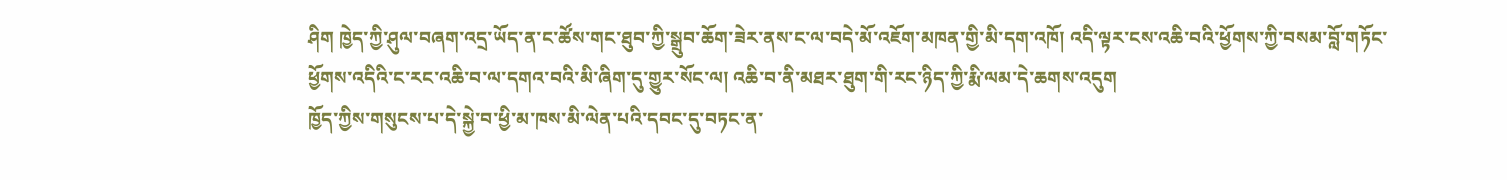ཤིག ཁྱེད་ཀྱི་ཤུལ་བཞག་འདྲ་ཡོད་ན་ང་ཚོས་གང་ཐུབ་ཀྱི་སྒྲུབ་ཆོག་ཟེར་ནས་ང་ལ་བདེ་མོ་འཇོག་མཁན་གྱི་མི་དག་འཁོ། འདི་ལྟར་ངས་འཆི་བའི་ཕྱོགས་ཀྱི་བསམ་བློ་གཏོང་ཕྱོགས་འདིའི་ང་རང་འཆི་བ་ལ་དགའ་བའི་མི་ཞིག་དུ་གྱུར་སོང་ལ། འཆི་བ་ནི་མཐར་ཐུག་གི་རང་ཉིད་ཀྱི་རྨི་ལམ་དེ་ཆགས་འདུག
ཁྱོད་ཀྱིས་གསུངས་པ་དེ་སྐྱེ་བ་ཕྱི་མ་ཁས་མི་ལེན་པའི་དབང་དུ་བཏང་ན་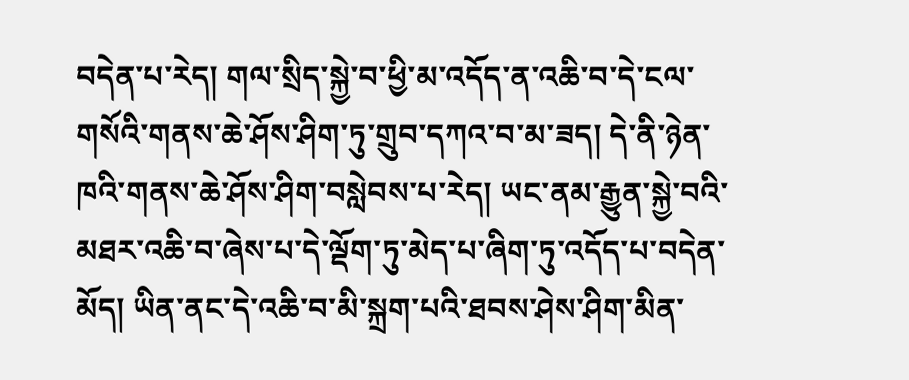བདེན་པ་རེད། གལ་སྲིད་སྐྱེ་བ་ཕྱི་མ་འདོད་ན་འཆི་བ་དེ་ངལ་གསོའི་གནས་ཆེ་ཤོས་ཤིག་ཏུ་གྲུབ་དཀའ་བ་མ་ཟད། དེ་ནི་ཉེན་ཁའི་གནས་ཆེ་ཤོས་ཤིག་བསླེབས་པ་རེད། ཡང་ནམ་རྒྱུན་སྐྱེ་བའི་མཐར་འཆི་བ་ཞེས་པ་དེ་ལྡོག་ཏུ་མེད་པ་ཞིག་ཏུ་འདོད་པ་བདེན་མོད། ཡིན་ནང་དེ་འཆི་བ་མི་སྐྲག་པའི་ཐབས་ཤེས་ཤིག་མིན་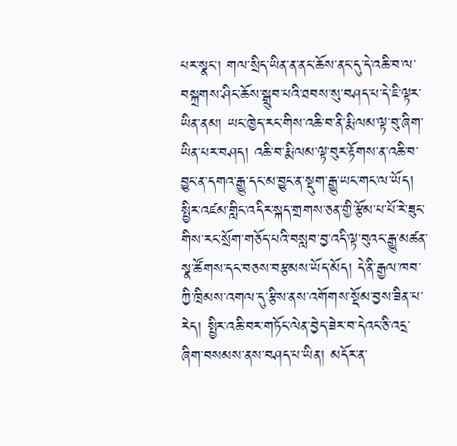པར་སྣང་། གལ་སྲིད་ཡིན་ན་ནང་ཆོས་ནང་དུ་དེ་འཆི་བ་ལ་བསྐྲགས་ཤིང་ཆོས་སྒྲུབ་པའི་ཐབས་སུ་བཤད་པ་དེ་ཇི་ལྟར་ཡིན་ནམ། ཡང་ཁྱེད་རང་གིས་འཆི་བ་ནི་རྨི་ལམ་ལྟ་བུ་ཞིག་ཡིན་པར་བཤད། འཆི་བ་རྨི་ལམ་ལྟ་བུར་རྟོགས་ན་འཆི་བ་བྱུང་ན་དགའ་རྒྱུ་དང་མ་བྱུང་ན་སྡུག་རྒྱུ་ཡང་གང་ལ་ཡོད། སྤྱིར་འཛམ་གླིང་འདིར་སྐད་གྲགས་ཅན་གྱི་རྩོམ་པ་པོ་རེ་ཟུང་གིས་རང་སྲོག་གཅོད་པའི་བསླབ་བྱ་འདི་ལྟ་བུའང་རྒྱུ་མཚན་སྣ་ཚོགས་དང་བཅས་བརྩམས་ཡོད་མོད། དེ་ནི་རྒྱལ་ཁབ་ཀྱི་ཁྲིམས་འགལ་དུ་རྩིས་ནས་འགོགས་སྡོམ་བྱས་ཟིན་པ་རེད། སྤྱིར་འཆི་བར་གཏོང་ལེན་བྱེད་ཟེར་བ་དེའང་ཅི་འདྲ་ཞིག་བསམས་ནས་བཤད་པ་ཡིན། མདོར་ན་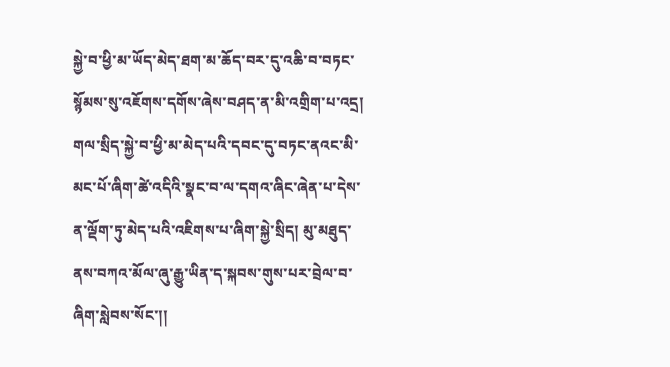སྐྱེ་བ་ཕྱི་མ་ཡོད་མེད་ཐག་མ་ཆོད་བར་དུ་འཆི་བ་བཏང་སྙོམས་སུ་འཇོགས་དགོས་ཞེས་བཤད་ན་མི་འགྲིག་པ་འདྲ། གལ་སྲིད་སྐྱེ་བ་ཕྱི་མ་མེད་པའི་དབང་དུ་བཏང་ནའང་མི་མང་པོ་ཞིག་ཚེ་འདིའི་སྣང་བ་ལ་དགའ་ཞིང་ཞེན་པ་དེས་ན་ལྡོག་ཏུ་མེད་པའི་འཇིགས་པ་ཞིག་སྐྱེ་སྲིད། མུ་མཐུད་ནས་བཀའ་མོལ་ཞུ་རྒྱུ་ཡིན་ད་སྐབས་གུས་པར་བྲེལ་བ་ཞིག་སླེབས་སོང་།།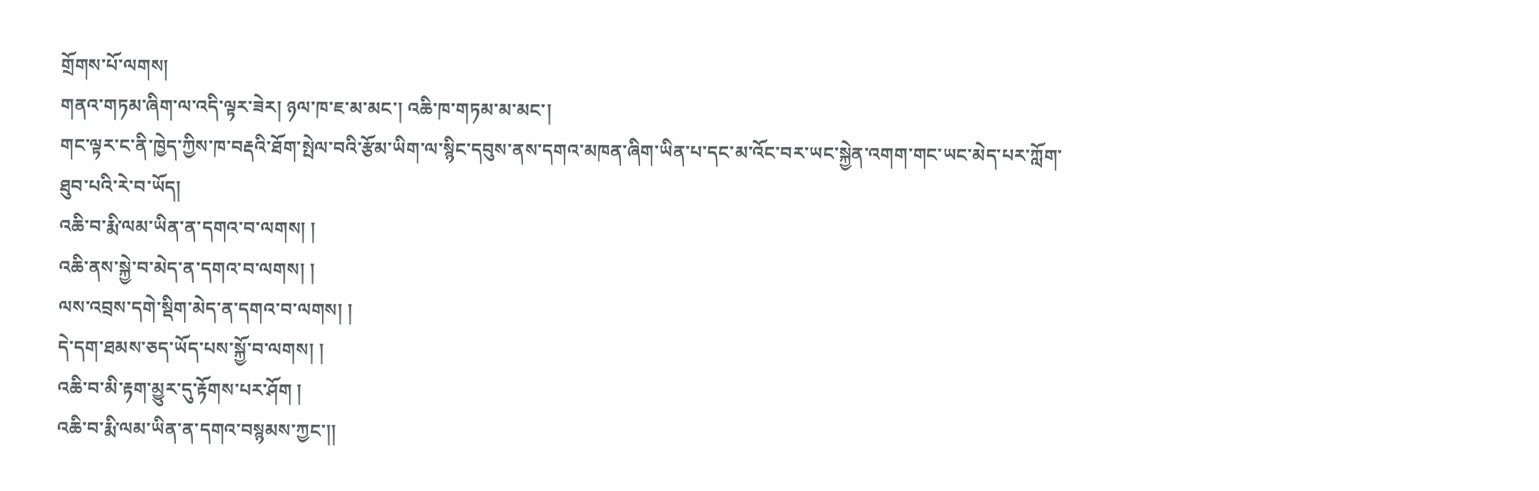གྲོགས་པོ་ལགས།
གནའ་གཏམ་ཞིག་ལ་འདི་ལྟར་ཟེར། ཉལ་ཁ་ཇ་མ་མང་། འཆི་ཁ་གཏམ་མ་མང་།
གང་ལྟར་ང་ནི་ཁྱེད་ཀྱིས་ཁ་བརྡའི་ཐོག་སྤེལ་བའི་རྩོམ་ཡིག་ལ་སྙིང་དབུས་ནས་དགའ་མཁན་ཞིག་ཡིན་པ་དང་མ་འོང་བར་ཡང་སྐྱེན་འགག་གང་ཡང་མེད་པར་ཀློག་ཐུབ་པའི་རེ་བ་ཡོད།
འཆི་བ་རྨི་ལམ་ཡིན་ན་དགའ་བ་ལགས། །
འཆི་ནས་སྐྱེ་བ་མེད་ན་དགའ་བ་ལགས། །
ལས་འབྲས་དགེ་སྡིག་མེད་ན་དགའ་བ་ལགས། །
དེ་དག་ཐམས་ཅད་ཡོད་པས་སྐྱོ་བ་ལགས། །
འཆི་བ་མི་རྟག་མྱུར་དུ་རྟོགས་པར་ཤོག །
འཆི་བ་རྨི་ལམ་ཡིན་ན་དགའ་བསྙམས་ཀྱང་།།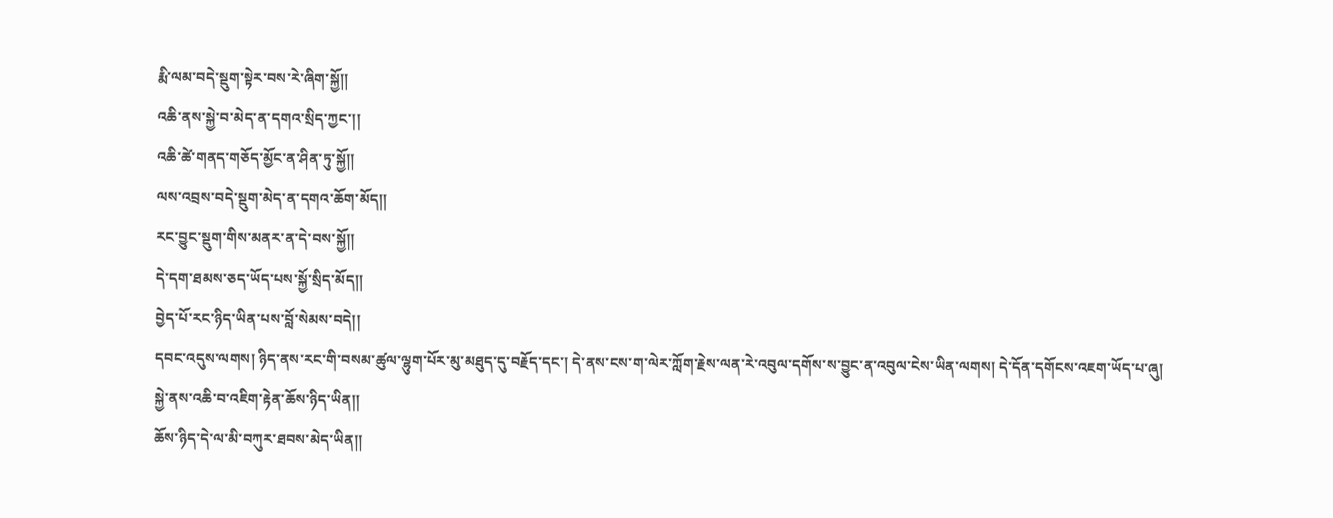རྨི་ལམ་བདེ་སྡུག་སྟེར་བས་རེ་ཞིག་སྐྱོ།།
འཆི་ནས་སྐྱེ་བ་མེད་ན་དགའ་སྲིད་ཀྱང་།།
འཆི་ཚེ་གནད་གཅོད་མྱོང་ན་ཤིན་ཏུ་སྐྱོ།།
ལས་འབྲས་བདེ་སྡུག་མེད་ན་དགའ་ཆོག་མོད།།
རང་བྱུང་སྡུག་གིས་མནར་ན་དེ་བས་སྐྱོ།།
དེ་དག་ཐམས་ཅད་ཡོད་པས་སྐྱོ་སྲིད་མོད།།
བྱེད་པོ་རང་ཉིད་ཡིན་པས་བློ་སེམས་བདེ།།
དབང་འདུས་ལགས། ཉིད་ནས་རང་གི་བསམ་ཚུལ་ལྷུག་པོར་མུ་མཐུད་དུ་བརྗོད་དང་། དེ་ནས་ངས་ག་ལེར་ཀློག་རྗེས་ལན་རེ་འབུལ་དགོས་ས་བྱུང་ན་འབུལ་ངེས་ཡིན་ལགས། དེ་དོན་དགོངས་འཇག་ཡོད་པ་ཞུ།
སྐྱེ་ནས་འཆི་བ་འཇིག་རྟེན་ཆོས་ཉིད་ཡིན།།
ཆོས་ཉིད་དེ་ལ་མི་བཀུར་ཐབས་མེད་ཡིན།།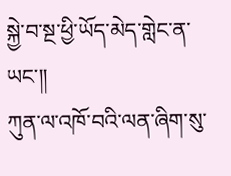སྐྱེ་བ་སྔ་ཕྱི་ཡོད་མེད་གླེང་ན་ཡང་།།
ཀུན་ལ་འཁོ་བའི་ལན་ཞིག་སུ་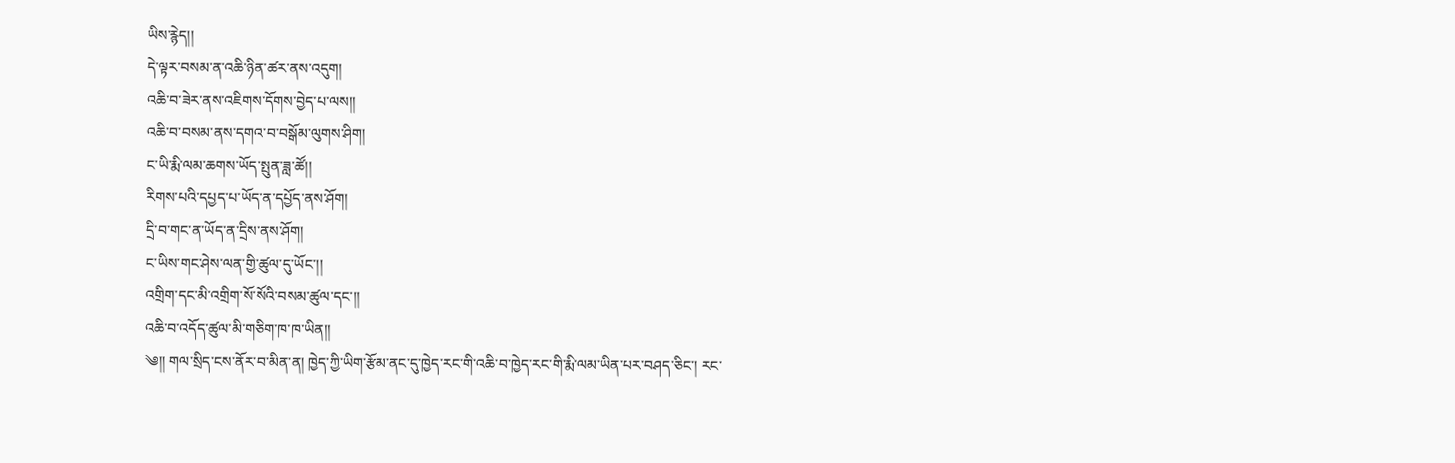ཡིས་རྙེད།།
དེ་ལྟར་བསམ་ན་འཆི་ཉིན་ཚར་ནས་འདུག།
འཆི་བ་ཟེར་ནས་འཇིགས་དོགས་བྱེད་པ་ལས།།
འཆི་བ་བསམ་ནས་དགའ་བ་བསྒོམ་ལུགས་ཤིག།
ང་ཡི་རྨི་ལམ་ཆགས་ཡོད་སྤུན་ཟླ་ཚོ།།
རིགས་པའི་དཔྱད་པ་ཡོད་ན་དཔྱོད་ནས་ཤོག།
དྲི་བ་གང་ན་ཡོད་ན་དྲིས་ནས་ཤོག།
ང་ཡིས་གང་ཤེས་ལན་གྱི་ཚུལ་དུ་ཡོང་།།
འགྲིག་དང་མི་འགྲིག་སོ་སོའི་བསམ་ཚུལ་དང་།།
འཆི་བ་འདོད་ཚུལ་མི་གཅིག་ཁ་ཁ་ཡིན།།
༄།། གལ་སྲིད་ངས་ནོར་བ་མིན་ན། ཁྱེད་ཀྱི་ཡིག་རྩོམ་ནང་དུ་ཁྱེད་རང་གི་འཆི་བ་ཁྱེད་རང་གི་རྨི་ལམ་ཡིན་པར་བཤད་ཅིང་། རང་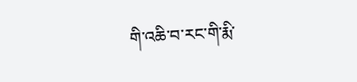གི་འཆི་བ་རང་གི་རྨི་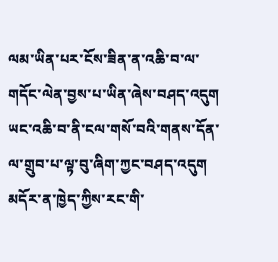ལམ་ཡིན་པར་ངོས་ཟིན་ན་འཆི་བ་ལ་གདོང་ལེན་བྱས་པ་ཡིན་ཞེས་བཤད་འདུག ཡང་འཆི་བ་ནི་ངལ་གསོ་བའི་གནས་དོན་ལ་གྲུབ་པ་ལྟ་བུ་ཞིག་ཀྱང་བཤད་འདུག མདོར་ན་ཁྱེད་ཀྱིས་རང་གི་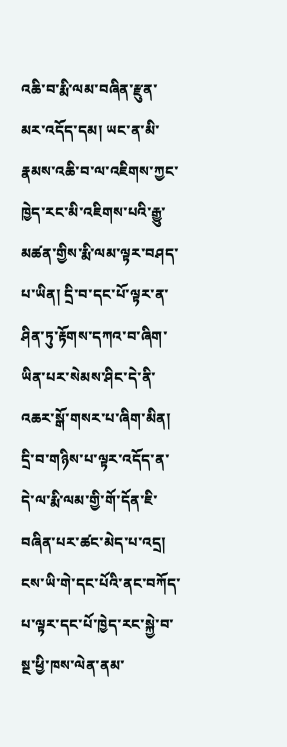འཆི་བ་རྨི་ལམ་བཞིན་རྫུན་མར་འདོད་དམ། ཡང་ན་མི་རྣམས་འཆི་བ་ལ་འཇིགས་ཀྱང་ཁྱེད་རང་མི་འཇིགས་པའི་རྒྱུ་མཚན་གྱིས་རྨི་ལམ་ལྟར་བཤད་པ་ཡིན། དྲི་བ་དང་པོ་ལྟར་ན་ཤིན་ཏུ་རྟོགས་དཀའ་བ་ཞིག་ཡིན་པར་སེམས་ཤིང་དེ་ནི་འཆར་སྒོ་གསར་པ་ཞིག་མིན། དྲི་བ་གཉིས་པ་ལྟར་འདོད་ན་དེ་ལ་རྨི་ལམ་གྱི་གོ་དོན་ཇི་བཞིན་པར་ཚང་མེད་པ་འདྲ། ངས་ཡི་གེ་དང་པོའི་ནང་བཀོད་པ་ལྟར་དང་པོ་ཁྱེད་རང་སྐྱེ་བ་སྔ་ཕྱི་ཁས་ལེན་ནམ་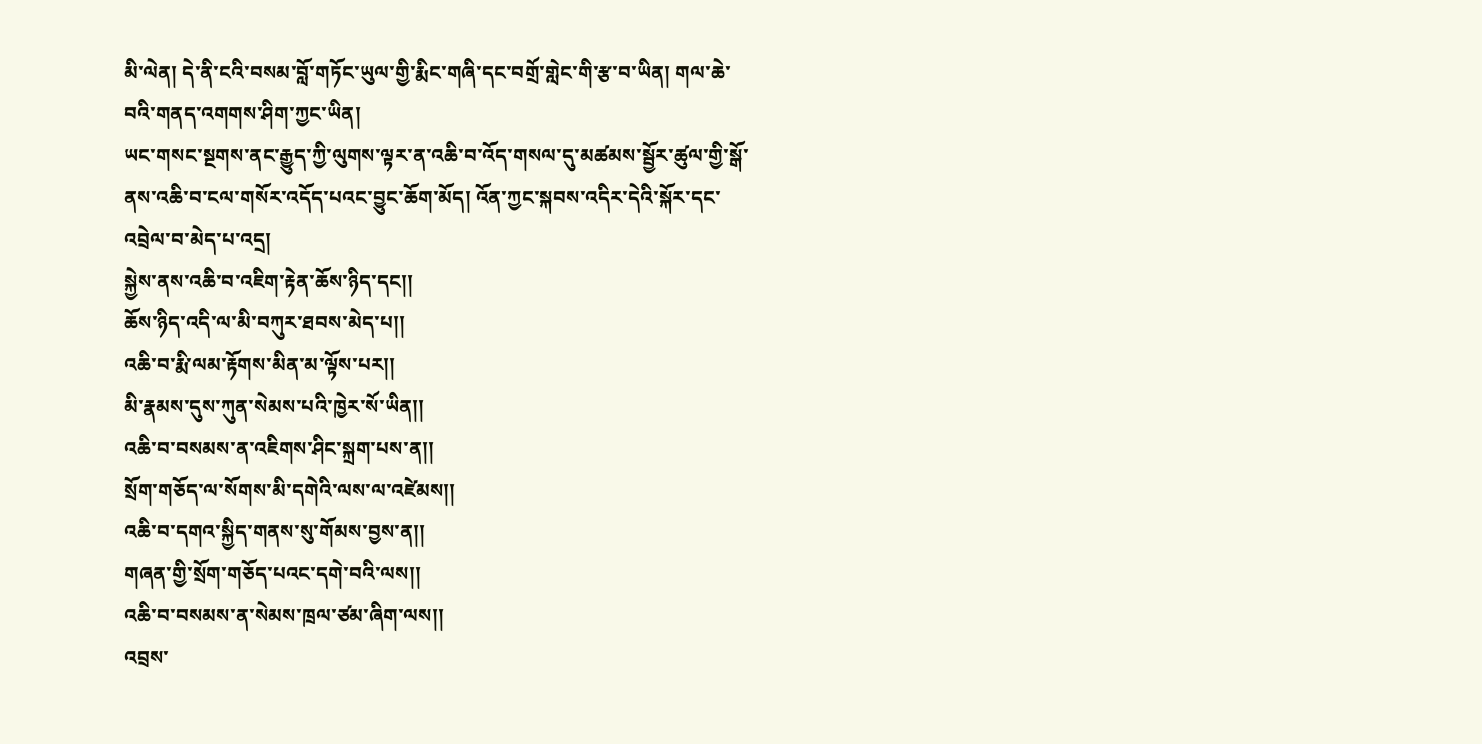མི་ལེན། དེ་ནི་ངའི་བསམ་བློ་གཏོང་ཡུལ་གྱི་རྨིང་གཞི་དང་བགྲོ་གླེང་གི་རྩ་བ་ཡིན། གལ་ཆེ་བའི་གནད་འགགས་ཤིག་ཀྱང་ཡིན།
ཡང་གསང་སྔགས་ནང་རྒྱུད་ཀྱི་ལུགས་ལྟར་ན་འཆི་བ་འོད་གསལ་དུ་མཚམས་སྦྱོར་ཚུལ་གྱི་སྒོ་ནས་འཆི་བ་ངལ་གསོར་འདོད་པའང་བྱུང་ཆོག་མོད། འོན་ཀྱང་སྐབས་འདིར་དེའི་སྐོར་དང་འབྲེལ་བ་མེད་པ་འདྲ།
སྐྱེས་ནས་འཆི་བ་འཇིག་རྟེན་ཆོས་ཉིད་དང།།
ཆོས་ཉིད་འདི་ལ་མི་བཀུར་ཐབས་མེད་པ།།
འཆི་བ་རྨི་ལམ་རྟོགས་མིན་མ་ལྟོས་པར།།
མི་རྣམས་དུས་ཀུན་སེམས་པའི་ཁྱེར་སོ་ཡིན།།
འཆི་བ་བསམས་ན་འཇིགས་ཤིང་སྐྲག་པས་ན།།
སྲོག་གཅོད་ལ་སོགས་མི་དགེའི་ལས་ལ་འཛེམས།།
འཆི་བ་དགའ་སྐྱིད་གནས་སུ་གོམས་བྱས་ན།།
གཞན་གྱི་སྲོག་གཅོད་པའང་དགེ་བའི་ལས།།
འཆི་བ་བསམས་ན་སེམས་ཁྲལ་ཙམ་ཞིག་ལས།།
འབྲས་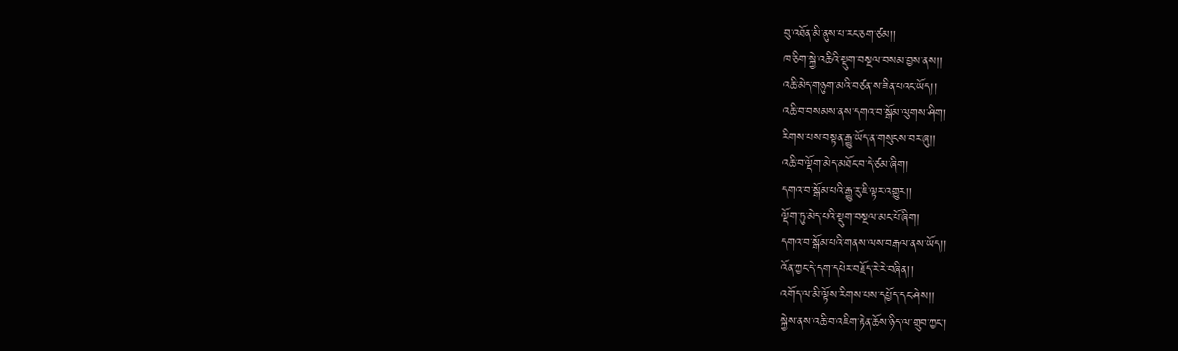བུ་འཐོན་མི་ནུས་པ་རང་ཅག་ཙམ།།
ཁ་ཅིག་སྐྱེ་འཆིའི་སྡུག་བསྔལ་བསམ་བྱས་ནས།།
འཆི་མེད་གཉུག་མའི་བཙན་ས་ཟིན་པའང་ཡོད།།
འཆི་བ་བསམས་ནས་དགའ་བ་སྒོམ་ལུགས་ཤིག།
རིགས་པས་བསྟན་རྒྱུ་ཡོད་ན་གསུངས་བར་ཞུ།།
འཆི་བ་ལྡོག་མེད་མཐོང་བ་དེ་ཙམ་ཞིག།
དགའ་བ་སྒོམ་པའི་རྒྱུ་རུ་ཇི་ལྟར་འགྱུར།།
ལྡོག་ཏུ་མེད་པའི་སྡུག་བསྔལ་མང་པོ་ཞིག།
དགའ་བ་སྒོམ་པའི་གནས་ལས་བརྒལ་ནས་ཡོད།།
འོན་ཀྱང་དེ་དག་དཔེར་བརྗོད་རེ་རེ་བཞིན།།
འགོད་ལ་མི་ལྟོས་རིགས་པས་དཔྱོད་དང་ཤེས།།
སྐྱེས་ནས་འཆི་བ་འཇིག་རྟེན་ཆོས་ཉིད་ལ་གྲུབ་ཀྱང་།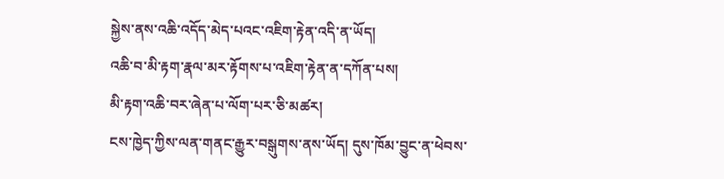སྐྱེས་ནས་འཆི་འདོད་མེད་པའང་འཇིག་རྟེན་འདི་ན་ཡོད།
འཆི་བ་མི་རྟག་རྣལ་མར་རྟོགས་པ་འཇིག་རྟེན་ན་དཀོན་པས།
མི་རྟག་འཆི་བར་ཞེན་པ་ལོག་པར་ཅི་མཚར།
ངས་ཁྱེད་ཀྱིས་ལན་གནང་རྒྱུར་བསྒུགས་ནས་ཡོད། དུས་ཁོམ་བྱུང་ན་ཕེབས་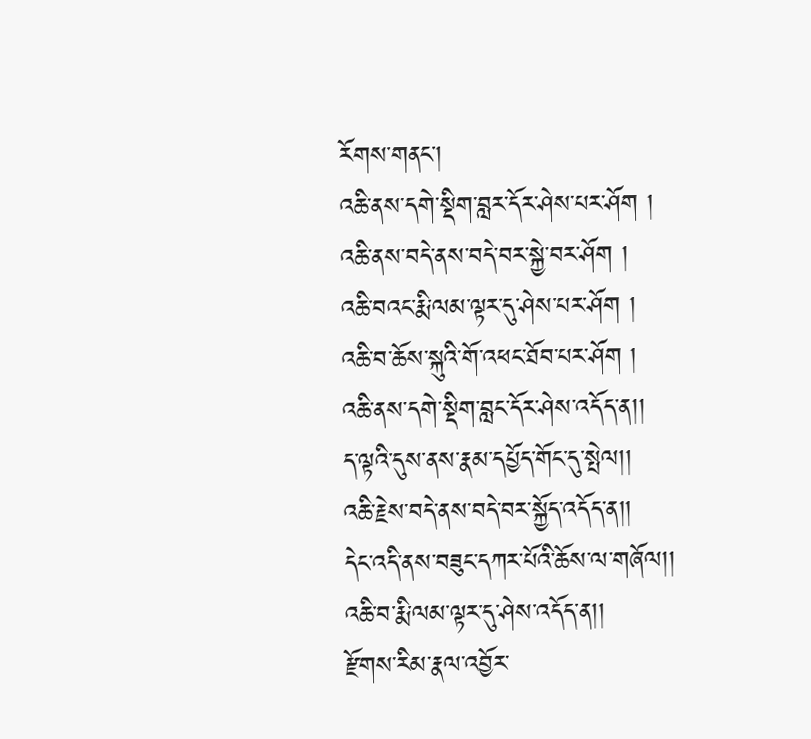རོགས་གནང་།
འཆི་ནས་དགེ་སྡིག་བླར་དོར་ཤེས་པར་ཤོག །
འཆི་ནས་བདེ་ནས་བདེ་བར་སྐྱེ་བར་ཤོག །
འཆི་བའང་རྨི་ལམ་ལྟར་དུ་ཤེས་པར་ཤོག །
འཆི་བ་ཆོས་སྐུའི་གོ་འཕང་ཐོབ་པར་ཤོག །
འཆི་ནས་དགེ་སྡིག་བླང་དོར་ཤེས་འདོད་ན།།
ད་ལྟའི་དུས་ནས་རྣམ་དཔྱོད་གོང་དུ་སྤེལ།།
འཆི་རྗེས་བདེ་ནས་བདེ་བར་སྐྱོད་འདོད་ན།།
དེང་འདི་ནས་བཟུང་དཀར་པོའི་ཆོས་ལ་གཞོལ།།
འཆི་བ་རྨི་ལམ་ལྟར་དུ་ཤེས་འདོད་ན།།
རྫོགས་རིམ་རྣལ་འབྱོར་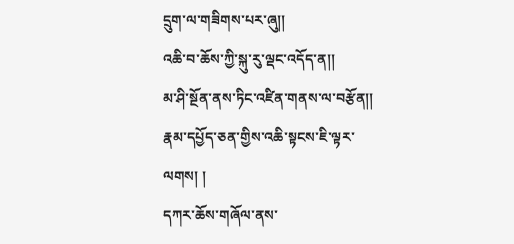དྲུག་ལ་གཟིགས་པར་ཞུ།།
འཆི་བ་ཆོས་ཀྱི་སྐུ་རུ་ལྡང་འདོད་ན།།
མ་ཤི་སྔོན་ནས་ཏིང་འཛིན་གནས་ལ་བརྩོན།།
རྣམ་དཔྱོད་ཅན་གྱིས་འཆི་སྟངས་ཇི་ལྟར་ལགས། །
དཀར་ཆོས་གཞོལ་ནས་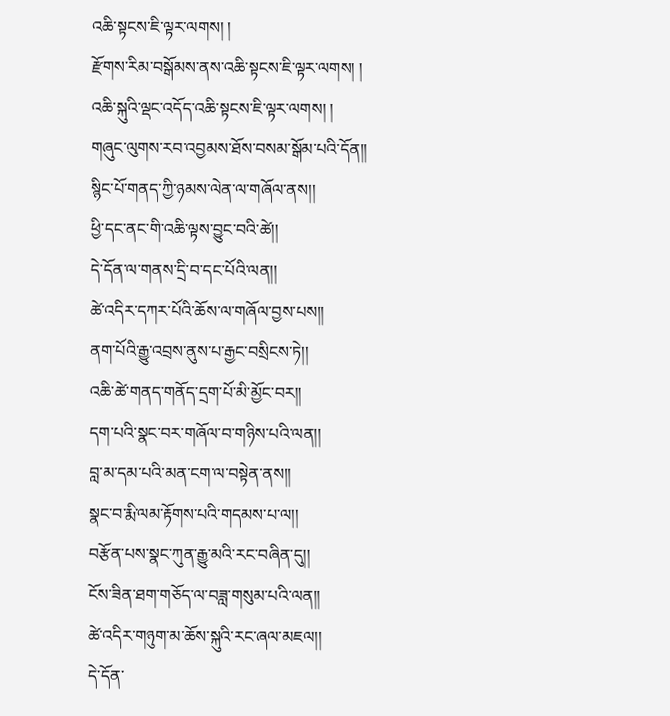འཆི་སྟངས་ཇི་ལྟར་ལགས། །
རྫོགས་རིམ་བསྒོམས་ནས་འཆི་སྟངས་ཇི་ལྟར་ལགས། །
འཆི་སྐུའི་ལྡང་འདོད་འཆི་སྟངས་ཇི་ལྟར་ལགས། །
གཞུང་ལུགས་རབ་འབྱམས་ཐོས་བསམ་སྒོམ་པའི་དོན།།
སྙིང་པོ་གནད་ཀྱི་ཉམས་ལེན་ལ་གཞོལ་ནས།།
ཕྱི་དང་ནང་གི་འཆི་ལྟས་བྱུང་བའི་ཚེ།།
དེ་དོན་ལ་གནས་དྲི་བ་དང་པོའི་ལན།།
ཚེ་འདིར་དཀར་པོའི་ཆོས་ལ་གཞོལ་བྱས་པས།།
ནག་པོའི་རྒྱུ་འབྲས་ནུས་པ་རྒྱང་བསྲིངས་ཏེ།།
འཆི་ཚེ་གནད་གནོད་དྲག་པོ་མི་མྱོང་བར།།
དག་པའི་སྣང་བར་གཞོལ་བ་གཉིས་པའི་ལན།།
བླ་མ་དམ་པའི་མན་ངག་ལ་བསྟེན་ནས།།
སྣང་བ་རྨི་ལམ་རྟོགས་པའི་གདམས་པ་ལ།།
བརྩོན་པས་སྣང་ཀུན་རྒྱུ་མའི་རང་བཞིན་དུ།།
ངོས་ཟིན་ཐག་གཅོད་ལ་བཟླ་གསུམ་པའི་ལན།།
ཚེ་འདིར་གཉུག་མ་ཆོས་སྐུའི་རང་ཞལ་མཇལ།།
དེ་དོན་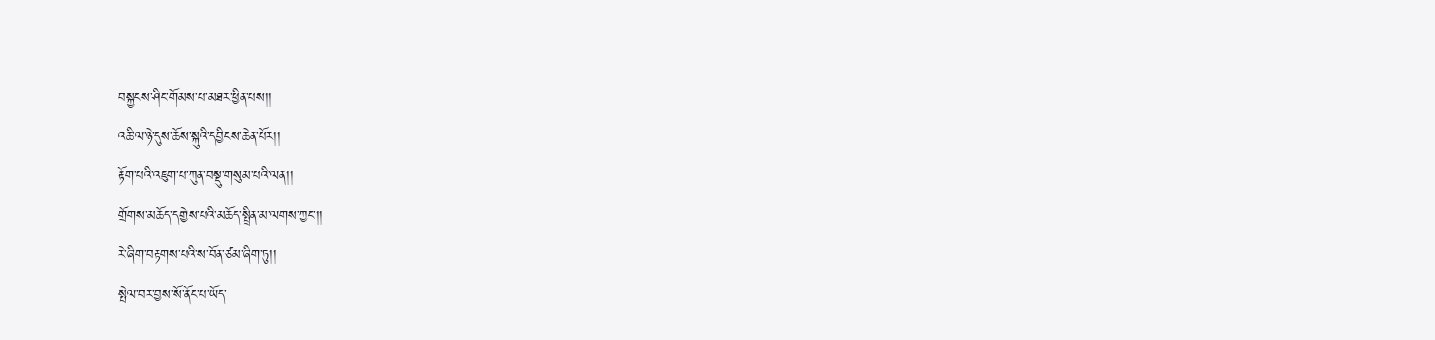བསྐྱངས་ཤིང་གོམས་པ་མཐར་ཕྱིན་པས།།
འཆི་ལ་ཉེ་དུས་ཆོས་སྐུའི་དབྱིངས་ཆེན་པོར།།
རྟོག་པའི་འཇུག་པ་ཀུན་བསྡུ་གསུམ་པའི་ལན།།
གྲོགས་མཆོད་དགྱེས་པའི་མཆོད་སྤྲིན་མ་ལགས་ཀྱང་།།
རེ་ཞིག་བརྟགས་པའི་ས་བོན་ཙམ་ཞིག་ཏུ།།
སྤེལ་བར་བྱས་སོ་ནོང་པ་ཡོད་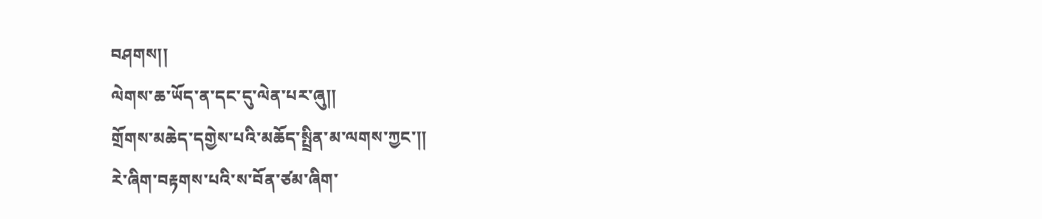བཤགས།།
ལེགས་ཆ་ཡོད་ན་དང་དུ་ལེན་པར་ཞུ།།
གྲོགས་མཆེད་དགྱེས་པའི་མཆོད་སྤྲིན་མ་ལགས་ཀྱང་།།
རེ་ཞིག་བརྟགས་པའི་ས་བོན་ཙམ་ཞིག་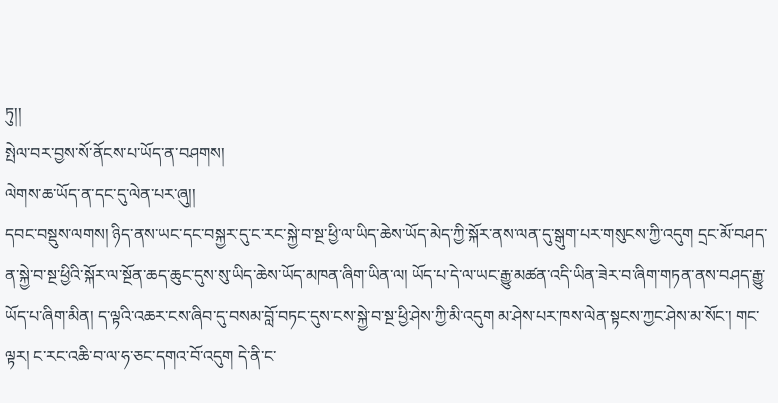ཏུ།།
སྤེལ་བར་བྱས་སོ་ནོངས་པ་ཡོད་ན་བཤགས།
ལེགས་ཆ་ཡོད་ན་དང་དུ་ལེན་པར་ཞུ།།
དབང་བསྡུས་ལགས། ཉིད་ནས་ཡང་དང་བསྐྱར་དུ་ང་རང་སྐྱེ་བ་སྔ་ཕྱི་ལ་ཡིད་ཆེས་ཡོད་མེད་ཀྱི་སྐོར་ནས་ལན་དུ་སྒུག་པར་གསུངས་ཀྱི་འདུག དྲང་མོ་བཤད་ན་སྐྱེ་བ་སྔ་ཕྱིའི་སྐོར་ལ་སྔོན་ཆད་ཆུང་དུས་སུ་ཡིད་ཆེས་ཡོད་མཁན་ཞིག་ཡིན་ལ། ཡོད་པ་དེ་ལ་ཡང་རྒྱུ་མཚན་འདི་ཡིན་ཟེར་བ་ཞིག་གཏན་ནས་བཤད་རྒྱུ་ཡོད་པ་ཞིག་མིན། ད་ལྟའི་འཆར་ངས་ཞིབ་དུ་བསམ་བློ་བཏང་དུས་ངས་སྐྱེ་བ་སྔ་ཕྱི་ཤེས་ཀྱི་མི་འདུག མ་ཤེས་པར་ཁས་ལེན་སྟངས་ཀྱང་ཤེས་མ་སོང་། གང་ལྟར། ང་རང་འཆི་བ་ལ་ཧ་ཅང་དགའ་བོ་འདུག དེ་ནི་ང་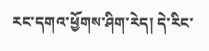རང་དགའ་ཕྱོགས་ཤིག་རེད། དེ་རིང་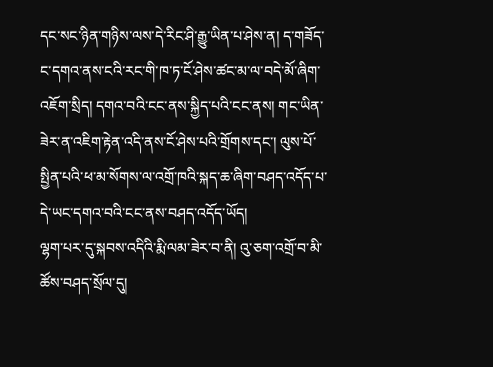དང་སང་ཉིན་གཉིས་ལས་དེ་རིང་ཤི་རྒྱུ་ཡིན་པ་ཤེས་ན། ད་གཟོད་ང་དགའ་ནས་ངའི་རང་གི་ཁ་ཏ་ངོ་ཤེས་ཚང་མ་ལ་བདེ་མོ་ཞིག་འཇོག་སྲིད། དགའ་བའི་ངང་ནས་སྐྱིད་པའི་ངང་ནས། གང་ཡིན་ཟེར་ན་འཇིག་རྟེན་འདི་ནས་ངོ་ཤེས་པའི་གྲོགས་དང་། ལུས་པོ་སྤྱིན་པའི་ཕ་མ་སོགས་ལ་འགྲོ་ཁའི་སྐད་ཆ་ཞིག་བཤད་འདོད་པ་དེ་ཡང་དགའ་བའི་ངང་ནས་བཤད་འདོད་ཡོད།
ལྷག་པར་དུ་སྐབས་འདིའི་རྨི་ལམ་ཟེར་བ་ནི། འུ་ཅག་འགྲོ་བ་མི་ཚོས་བཤད་སྲོལ་དུ།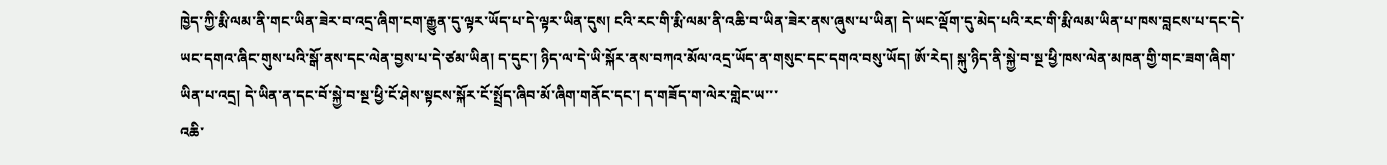ཁྱེད་ཀྱི་རྨི་ལམ་ནི་གང་ཡིན་ཟེར་བ་འདྲ་ཞིག་ངག་རྒྱུན་དུ་ལྟར་ཡོད་པ་དེ་ལྟར་ཡིན་དུས། ངའི་རང་གི་རྨི་ལམ་ནི་འཆི་བ་ཡིན་ཟེར་ནས་ཞུས་པ་ཡིན། དེ་ཡང་ལྡོག་དུ་མེད་པའི་རང་གི་རྨི་ལམ་ཡིན་པ་ཁས་བླངས་པ་དང་དེ་ཡང་དགའ་ཞིང་གུས་པའི་སྒོ་ནས་དང་ལེན་བྱས་པ་དེ་ཙམ་ཡིན། ད་དུང་། ཉིད་ལ་དེ་ཡི་སྐོར་ནས་བཀའ་མོལ་འདྲ་ཡོད་ན་གསུང་དང་དགའ་བསུ་ཡོད། ཨོ་རེད། སྐུ་ཉིད་ནི་སྐྱེ་བ་སྔ་ཕྱི་ཁས་ལེན་མཁན་གྱི་གང་ཟག་ཞིག་ཡིན་པ་འདྲ། དེ་ཡིན་ན་དང་བོ་སྐྱེ་བ་སྔ་ཕྱི་ངོ་ཤེས་སྟངས་སྐོར་ངོ་སྤྲོད་ཞིབ་མོ་ཞིག་གནོང་དང་། ད་གཟོད་ག་ལེར་གླེང་ཡ་་་
འཆི་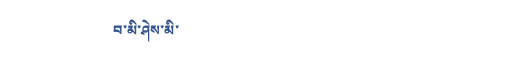བ་མི་ཤེས་མི་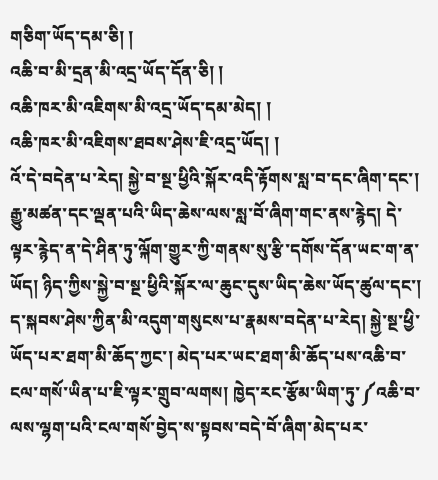གཅིག་ཡོད་དམ་ཅི། །
འཆི་བ་མི་དྲན་མི་འདྲ་ཡོད་དོན་ཅི། །
འཆི་ཁར་མི་འཇིགས་མི་འདྲ་ཡོད་དམ་མེད། །
འཆི་ཁར་མི་འཇིགས་ཐབས་ཤེས་ཇི་འདྲ་ཡོད། །
འོ་དེ་བདེན་པ་རེད། སྐྱེ་བ་སྔ་ཕྱིའི་སྐོར་འདི་རྟོགས་སླ་བ་དང་ཞིག་དང་། རྒྱུ་མཚན་དང་ལྡན་པའི་ཡིད་ཆེས་ལས་སླ་བོ་ཞིག་གང་ནས་རྙེད། དེ་ལྟར་རྙེད་ན་དེ་ཤིན་ཏུ་ལྐོག་གྱུར་ཀྱི་གནས་སུ་རྩི་དགོས་དོན་ཡང་ག་ན་ཡོད། ཉིད་ཀྱིས་སྐྱེ་བ་སྔ་ཕྱིའི་སྐོར་ལ་ཆུང་དུས་ཡིད་ཆེས་ཡོད་ཚུལ་དང་། ད་སྐབས་ཤེས་ཀྱིན་མི་འདུག་གསུངས་པ་རྣམས་བདེན་པ་རེད། སྐྱེ་སྔ་ཕྱི་ཡོད་པར་ཐག་མི་ཆོད་ཀྱང་། མེད་པར་ཡང་ཐག་མི་ཆོད་པས་འཆི་བ་ངལ་གསོ་ཡིན་པ་ཇི་ལྟར་གྲུབ་ལགས། ཁྱེད་རང་རྩོམ་ཡིག་ཏུ་༼འཆི་བ་ལས་ལྷག་པའི་ངལ་གསོ་བྱེད་ས་སྟབས་བདེ་བོ་ཞིག་མེད་པར་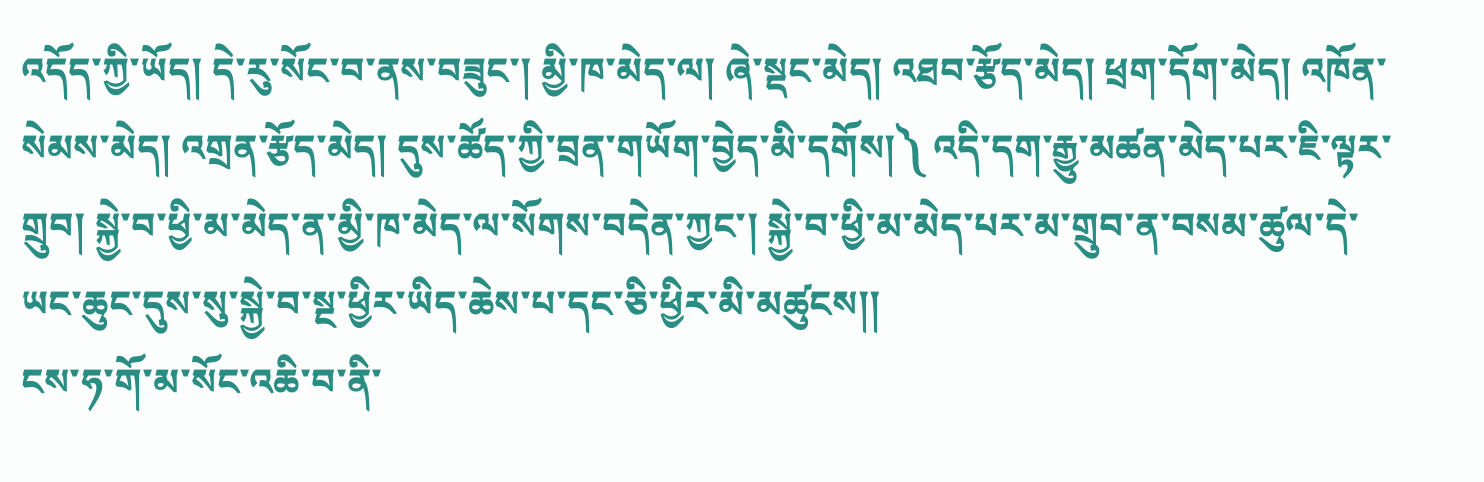འདོད་ཀྱི་ཡོད། དེ་རུ་སོང་བ་ནས་བཟུང་། མྱི་ཁ་མེད་ལ། ཞེ་སྡང་མེད། འཐབ་རྩོད་མེད། ཕྲག་དོག་མེད། འཁོན་སེམས་མེད། འགྲན་རྩོད་མེད། དུས་ཚོད་ཀྱི་བྲན་གཡོག་བྱེད་མི་དགོས།༽ འདི་དག་རྒྱུ་མཚན་མེད་པར་ཇི་ལྟར་གྲུབ། སྐྱེ་བ་ཕྱི་མ་མེད་ན་མྱི་ཁ་མེད་ལ་སོགས་བདེན་ཀྱང་། སྐྱེ་བ་ཕྱི་མ་མེད་པར་མ་གྲུབ་ན་བསམ་ཚུལ་དེ་ཡང་ཆུང་དུས་སུ་སྐྱེ་བ་སྔ་ཕྱིར་ཡིད་ཆེས་པ་དང་ཅི་ཕྱིར་མི་མཚུངས།།
ངས་ཧ་གོ་མ་སོང་འཆི་བ་ནི་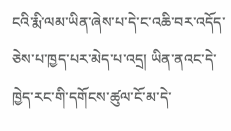ངའི་རྨི་ལམ་ཡིན་ཞེས་པ་དེ་ང་འཆི་བར་འདོད་ཅེས་པ་ཁྱད་པར་མེད་པ་འདྲ། ཡིན་ནའང་དེ་ཁྱེད་རང་གི་དགོངས་ཚུལ་ངོ་མ་དེ་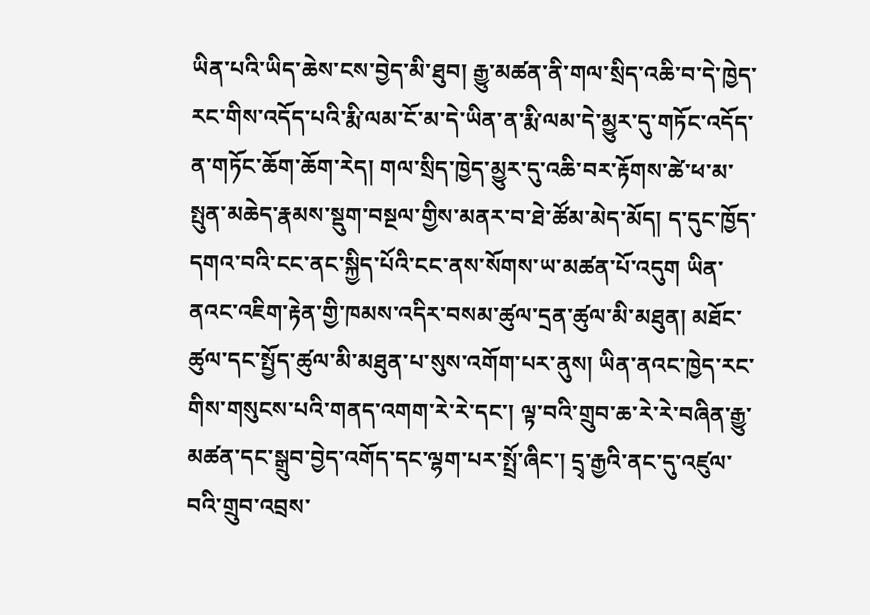ཡིན་པའི་ཡིད་ཆེས་ངས་བྱེད་མི་ཐུབ། རྒྱུ་མཚན་ནི་གལ་སྲིད་འཆི་བ་དེ་ཁྱེད་རང་གིས་འདོད་པའི་རྨི་ལམ་ངོ་མ་དེ་ཡིན་ན་རྨི་ལམ་དེ་མྱུར་དུ་གཏོང་འདོད་ན་གཏོང་ཆོག་ཆོག་རེད། གལ་སྲིད་ཁྱེད་མྱུར་དུ་འཆི་བར་རྟོགས་ཚེ་ཕ་མ་སྤུན་མཆེད་རྣམས་སྡུག་བསྔལ་གྱིས་མནར་བ་ཐེ་ཚོམ་མེད་མོད། ད་དུང་ཁྱོད་དགའ་བའི་ངང་ནང་སྐྱིད་པོའི་ངང་ནས་སོགས་ཡ་མཚན་པོ་འདུག ཡིན་ནའང་འཇིག་རྟེན་གྱི་ཁམས་འདིར་བསམ་ཚུལ་དྲན་ཚུལ་མི་མཐུན། མཐོང་ཚུལ་དང་སྤྱོད་ཚུལ་མི་མཐུན་པ་སུས་འགོག་པར་ནུས། ཡིན་ནའང་ཁྱེད་རང་གིས་གསུངས་པའི་གནད་འགག་རེ་རེ་དང་། ལྟ་བའི་གྲུབ་ཆ་རེ་རེ་བཞིན་རྒྱུ་མཚན་དང་སྒྲུབ་བྱེད་འགོད་དང་ལྷག་པར་སྤྲོ་ཞིང་། དྲྭ་རྒྱའི་ནང་དུ་འཛུལ་བའི་གྲུབ་འབྲས་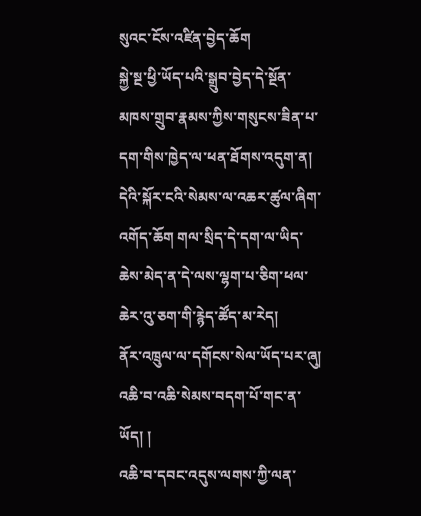སུའང་ངོས་འཛིན་བྱེད་ཆོག
སྐྱེ་སྔ་ཕྱི་ཡོད་པའི་སྒྲུབ་བྱེད་དེ་སྔོན་མཁས་གྲུབ་རྣམས་ཀྱིས་གསུངས་ཟིན་པ་དག་གིས་ཁྱེད་ལ་ཕན་ཐོགས་འདུག་ན། དེའི་སྐོར་ངའི་སེམས་ལ་འཆར་ཚུལ་ཞིག་འགོད་ཆོག གལ་སྲིད་དེ་དག་ལ་ཡིད་ཆེས་མེད་ན་དེ་ལས་ལྷག་པ་ཅིག་ཕལ་ཆེར་འུ་ཅག་གི་རྙེད་ཚོད་མ་རེད།
ནོར་འཁྲུལ་ལ་དགོངས་སེལ་ཡོད་པར་ཞུ།
འཆི་བ་འཆི་སེམས་བདག་པོ་གང་ན་ཡོད། །
འཆི་བ་དབང་འདུས་ལགས་ཀྱི་ལན་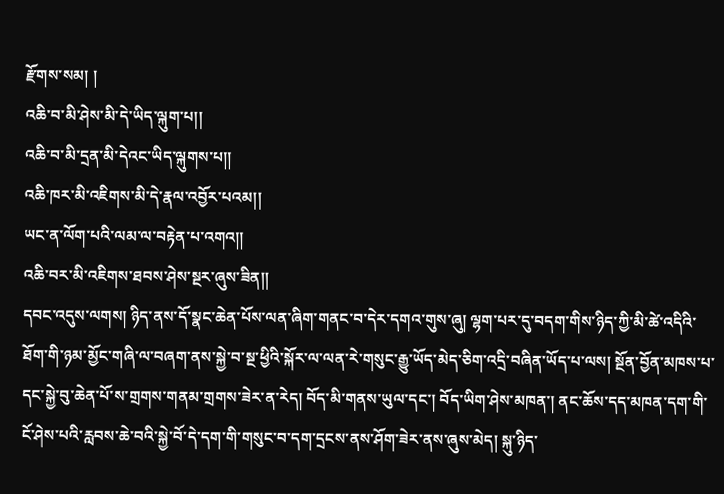རྫོགས་སམ། །
འཆི་བ་མི་ཤེས་མི་དེ་ཡིད་ལྐུག་པ།།
འཆི་བ་མི་དྲན་མི་དེའང་ཡིད་ལྐུགས་པ།།
འཆི་ཁར་མི་འཇིགས་མི་དེ་རྣལ་འབྱོར་པའམ།།
ཡང་ན་ལོག་པའི་ལམ་ལ་བརྟེན་པ་འགའ།།
འཆི་བར་མི་འཇིགས་ཐབས་ཤེས་སྔར་ཞུས་ཟིན།།
དབང་འདུས་ལགས། ཉིད་ནས་དོ་སྣང་ཆེན་པོས་ལན་ཞིག་གནང་བ་དེར་དགའ་གུས་ཞུ། ལྷག་པར་དུ་བདག་གིས་ཉིད་ཀྱི་མི་ཚེ་འདིའི་ཐོག་གི་ཉམ་མྱོང་གཞི་ལ་བཞག་ནས་སྐྱེ་བ་སྔ་ཕྱིའི་སྐོར་ལ་ལན་རེ་གསུང་རྒྱུ་ཡོད་མེད་ཅིག་འདྲི་བཞིན་ཡོད་པ་ལས། སྔོན་བྱོན་མཁས་པ་དང་སྐྱེ་བུ་ཆེན་པོ་ས་གྲགས་གནམ་གྲགས་ཟེར་ན་རེད། བོད་མི་གནས་ཡུལ་དང་། བོད་ཡིག་ཤེས་མཁན་། ནང་ཆོས་དད་མཁན་དག་གི་ངོ་ཤེས་པའི་རླབས་ཆེ་བའི་སྐྱེ་བོ་དེ་དག་གི་གསུང་བ་དག་དྲངས་ནས་ཤོག་ཟེར་ནས་ཞུས་མེད། སྐུ་ཉིད་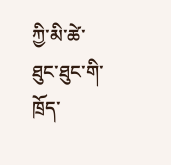ཀྱི་མི་ཚེ་ཐུང་ཐུང་གི་ཁྲོད་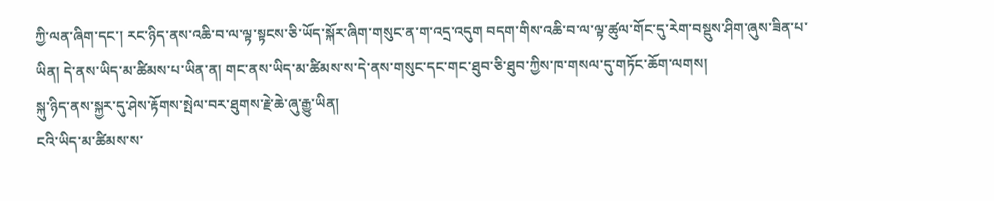ཀྱི་ལན་ཞིག་དང་། རང་ཉིད་ནས་འཆི་བ་ལ་ལྟ་སྟངས་ཅི་ཡོད་སྐོར་ཞིག་གསུང་ན་ག་འདྲ་འདུག བདག་གིས་འཆི་བ་ལ་ལྟ་ཚུལ་གོང་དུ་རེག་བསྡུས་ཤིག་ཞུས་ཟིན་པ་ཡིན། དེ་ནས་ཡིད་མ་ཚིམས་པ་ཡིན་ན། གང་ནས་ཡིད་མ་ཚིམས་ས་དེ་ནས་གསུང་དང་གང་ཐུབ་ཅི་ཐུབ་ཀྱིས་ཁ་གསལ་དུ་གཏོང་ཆོག་ལགས།
སྐུ་ཉིད་ནས་སྐྱར་དུ་ཤེས་རྟོགས་སྤེལ་བར་ཐུགས་རྗེ་ཆེ་ཞུ་རྒྱུ་ཡིན།
ངའི་ཡིད་མ་ཚིམས་ས་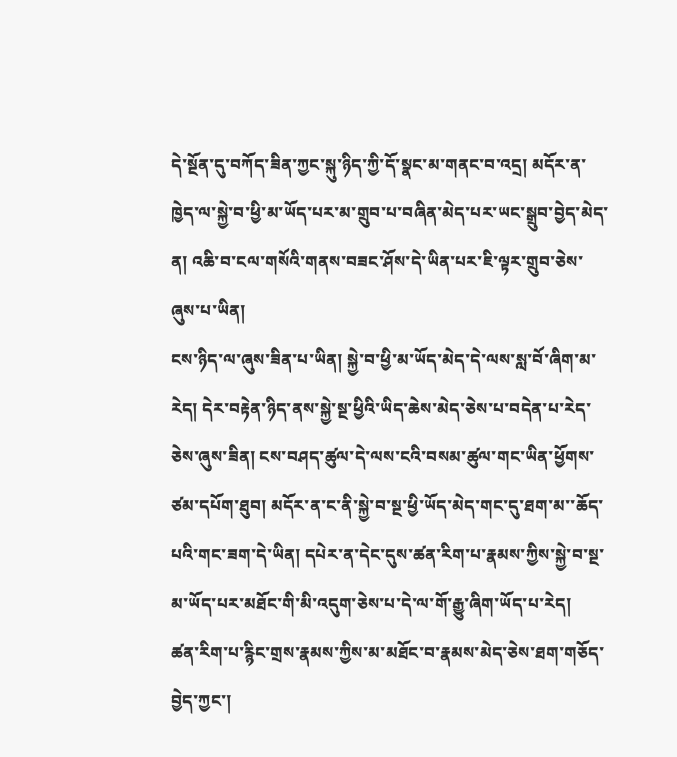དེ་སྔོན་དུ་བཀོད་ཟིན་ཀྱང་སྐུ་ཉིད་ཀྱི་དོ་སྣང་མ་གནང་བ་འདྲ། མདོར་ན་ཁྱེད་ལ་སྐྱེ་བ་ཕྱི་མ་ཡོད་པར་མ་གྲུབ་པ་བཞིན་མེད་པར་ཡང་སྒྲུབ་བྱེད་མེད་ན། འཆི་བ་ངལ་གསོའི་གནས་བཟང་ཤོས་དེ་ཡིན་པར་ཇི་ལྟར་གྲུབ་ཅེས་ཞུས་པ་ཡིན།
ངས་ཉིད་ལ་ཞུས་ཟིན་པ་ཡིན། སྐྱེ་བ་ཕྱི་མ་ཡོད་མེད་དེ་ལས་སླ་བོ་ཞིག་མ་རེད། དེར་བརྟེན་ཉིད་ནས་སྐྱེ་སྔ་ཕྱིའི་ཡིད་ཆེས་མེད་ཅེས་པ་བདེན་པ་རེད་ཅེས་ཞུས་ཟིན། ངས་བཤད་ཚུལ་དེ་ལས་ངའི་བསམ་ཚུལ་གང་ཡིན་ཕྱོགས་ཙམ་དཔོག་ཐུབ། མདོར་ན་ང་ནི་སྐྱེ་བ་སྔ་ཕྱི་ཡོད་མེད་གང་དུ་ཐག་མ་་ཆོད་པའི་གང་ཟག་དེ་ཡིན། དཔེར་ན་དེང་དུས་ཚན་རིག་པ་རྣམས་ཀྱིས་སྐྱེ་བ་སྔ་མ་ཡོད་པར་མཐོང་གི་མི་འདུག་ཅེས་པ་དེ་ལ་གོ་རྒྱུ་ཞིག་ཡོད་པ་རེད།
ཚན་རིག་པ་རྙིང་གྲས་རྣམས་ཀྱིས་མ་མཐོང་བ་རྣམས་མེད་ཅེས་ཐག་གཅོད་བྱེད་ཀྱང་།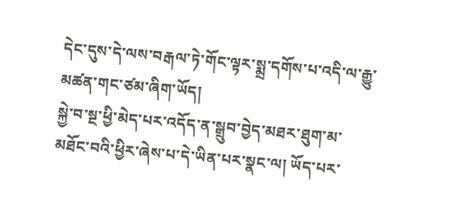དེང་དུས་དེ་ལས་བརྒལ་ཏེ་གོང་ལྟར་སྨྲ་དགོས་པ་འདི་ལ་རྒྱུ་མཚན་གང་ཙམ་ཞིག་ཡོད།
སྐྱེ་བ་སྔ་ཕྱི་མེད་པར་འདོད་ན་སྒྲུབ་བྱེད་མཐར་ཐུག་མ་མཐོང་བའི་ཕྱིར་ཞེས་པ་དེ་ཡིན་པར་སྣང་ལ། ཡོད་པར་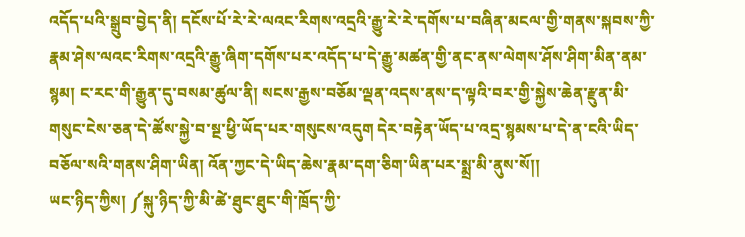འདོད་པའི་སྒྲུབ་བྱེད་ནི། དངོས་པོ་རེ་རེ་ལའང་རིགས་འདྲའི་རྒྱུ་རེ་རེ་དགོས་པ་བཞིན་མངལ་གྱི་གནས་སྐབས་ཀྱི་རྣམ་ཤེས་ལའང་རིགས་འདྲའི་རྒྱུ་ཞིག་དགོས་པར་འདོད་པ་དེ་རྒྱུ་མཚན་གྱི་ནང་ནས་ལེགས་ཤོས་ཤིག་མིན་ནམ་སྙམ། ང་རང་གི་རྒྱུན་དུ་བསམ་ཚུལ་ནི། སངས་རྒྱས་བཅོམ་ལྡན་འདས་ནས་ད་ལྟའི་བར་གྱི་སྐྱེས་ཆེན་རྫུན་མི་གསུང་ངེས་ཅན་དེ་ཚོས་སྐྱེ་བ་སྔ་ཕྱི་ཡོད་པར་གསུངས་འདུག དེར་བརྟེན་ཡོད་པ་འདྲ་སྙམས་པ་དེ་ན་ངའི་ཡིད་བཅོལ་སའི་གནས་ཤིག་ཡིན། འོན་ཀྱང་དེ་ཡིད་ཆེས་རྣམ་དག་ཅིག་ཡིན་པར་སྨྲ་མི་ནུས་སོ།།
ཡང་ཉིད་ཀྱིས། ༼སྐུ་ཉིད་ཀྱི་མི་ཚེ་ཐུང་ཐུང་གི་ཁྲོད་ཀྱི་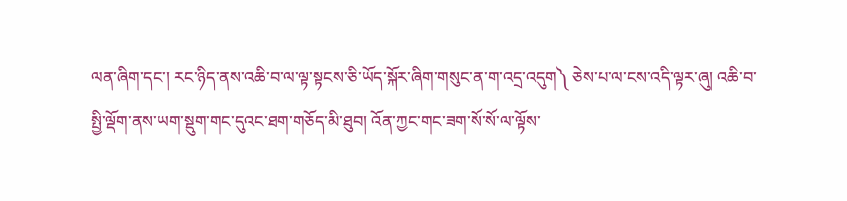ལན་ཞིག་དང་། རང་ཉིད་ནས་འཆི་བ་ལ་ལྟ་སྟངས་ཅི་ཡོད་སྐོར་ཞིག་གསུང་ན་ག་འདྲ་འདུག༽ ཅེས་པ་ལ་ངས་འདི་ལྟར་ཞུ། འཆི་བ་སྤྱི་ལྡོག་ནས་ཡག་སྡུག་གང་དུའང་ཐག་གཅོད་མི་ཐུབ། འོན་ཀྱང་གང་ཟག་སོ་སོ་ལ་ལྟོས་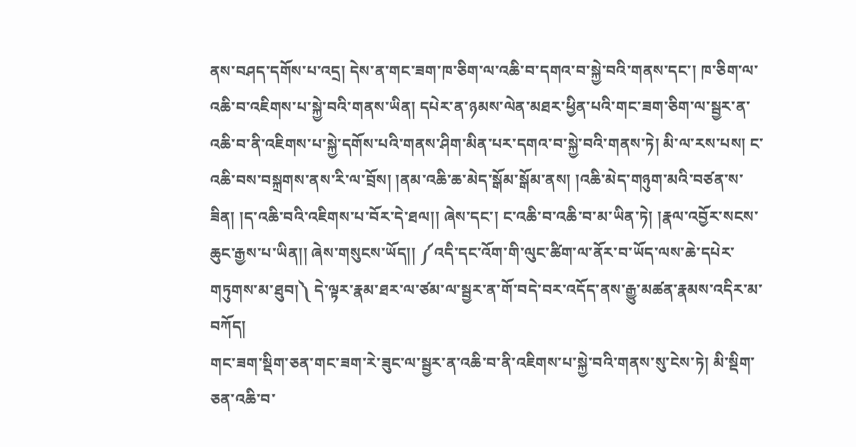ནས་བཤད་དགོས་པ་འདྲ། དེས་ན་གང་ཟག་ཁ་ཅིག་ལ་འཆི་བ་དགའ་བ་སྐྱེ་བའི་གནས་དང་། ཁ་ཅིག་ལ་འཆི་བ་འཇིགས་པ་སྐྱེ་བའི་གནས་ཡིན། དཔེར་ན་ཉམས་ལེན་མཐར་ཕྱིན་པའི་གང་ཟག་ཅིག་ལ་སྦྱར་ན་འཆི་བ་ནི་འཇིགས་པ་སྐྱེ་དགོས་པའི་གནས་ཤིག་མིན་པར་དགའ་བ་སྐྱེ་བའི་གནས་ཏེ། མི་ལ་རས་པས། ང་འཆི་བས་བསྐྲགས་ནས་རི་ལ་བྲོས། །ནམ་འཆི་ཆ་མེད་སྒོམ་སྒོམ་ནས། །འཆི་མེད་གཉུག་མའི་བཙན་ས་ཟིན། །ད་འཆི་བའི་འཇིགས་པ་བོར་དེ་ཐལ།། ཞེས་དང་། ང་འཆི་བ་འཆི་བ་མ་ཡིན་ཏེ། །རྣལ་འབྱོར་སངས་ཆུང་རྒྱས་པ་ཡིན།། ཞེས་གསུངས་ཡོད།། ༼འདི་དང་འོག་གི་ལུང་ཚིག་ལ་ནོར་བ་ཡོད་ལས་ཆེ་དཔེར་གཏུགས་མ་ཐུབ།༽ དེ་ལྟར་རྣམ་ཐར་ལ་ཙམ་ལ་སྦྱར་ན་གོ་བདེ་བར་འདོད་ནས་རྒྱུ་མཚན་རྣམས་འདིར་མ་བཀོད།
གང་ཟག་སྡིག་ཅན་གང་ཟག་རེ་ཟུང་ལ་སྦྱར་ན་འཆི་བ་ནི་འཇིགས་པ་སྐྱེ་བའི་གནས་སུ་ངེས་ཏེ། མི་སྡིག་ཅན་འཆི་བ་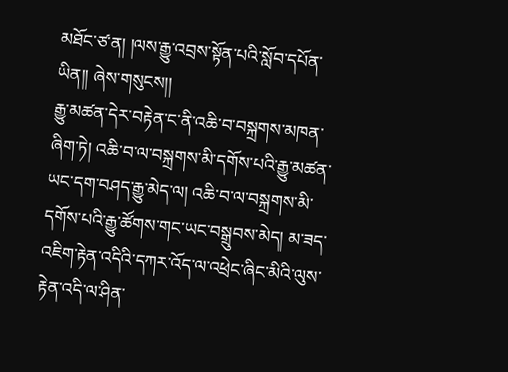མཐོང་ཙ་ན། །ལས་རྒྱུ་འབྲས་སྟོན་པའི་སློབ་དཔོན་ཡིན།། ཞེས་གསུངས།།
རྒྱུ་མཚན་དེར་བརྟེན་ང་ནི་འཆི་བ་བསྐྲགས་མཁན་ཞིག་ཏེ། འཆི་བ་ལ་བསྐྲགས་མི་དགོས་པའི་རྒྱུ་མཚན་ཡང་དག་བཤད་རྒྱུ་མེད་ལ། འཆི་བ་ལ་བསྐྲགས་མི་དགོས་པའི་རྒྱུ་ཚོགས་གང་ཡང་བསྒྲུབས་མེད། མ་ཟད་འཇིག་རྟེན་འདིའི་དཀར་འོད་ལ་འཕྲེང་ཞིང་མིའི་ལུས་རྟེན་འདི་ལ་ཤིན་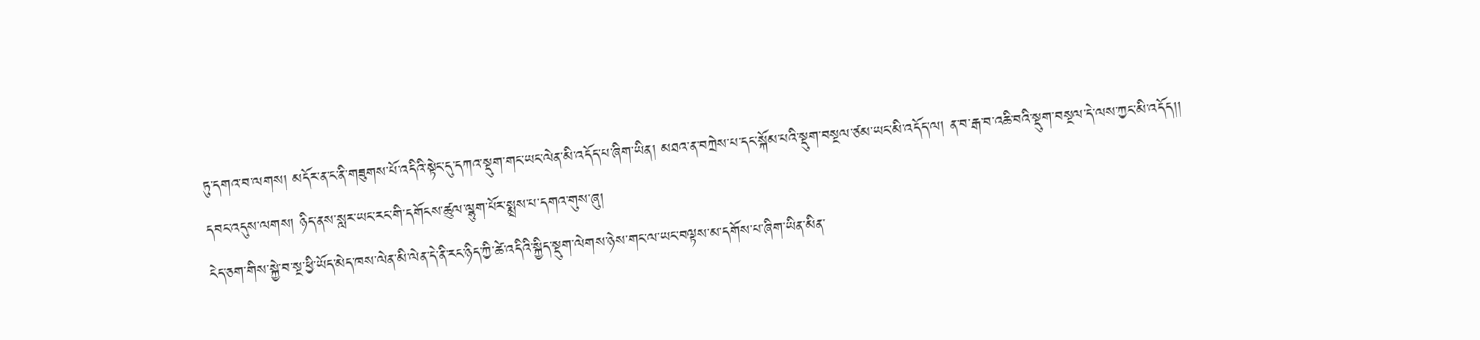ཏུ་དགའ་བ་ལགས། མདོར་ན་ང་ནི་གཟུགས་པོ་འདིའི་སྟེང་དུ་དཀའ་སྡུག་གང་ཡང་ལེན་མི་འདོད་པ་ཞིག་ཡིན། མཐའ་ན་བཀྲེས་པ་དང་སྐོམ་པའི་སྡུག་བསྔལ་ཙམ་ཡང་མི་འདོད་ལ། ན་བ་རྒ་བ་འཆི་བའི་སྡུག་བསྔལ་དེ་ལས་ཀྱང་མི་འདོད།།
དབང་འདུས་ལགས། ཉིད་ནས་སླར་ཡང་རང་གི་དགོངས་ཚུལ་ལྷུག་པོར་སྨྲས་པ་དགའ་གུས་ཞུ།
ངེད་ཅག་གིས་སྐྱེ་བ་སྔ་ཕྱི་ཡོད་མེད་ཁས་ལེན་མི་ལེན་དེ་ནི་རང་ཉིད་ཀྱི་ཚེ་འདིའི་སྐྱིད་སྡུག་ལེགས་ཉེས་གང་ལ་ཡང་བལྟས་མ་དགོས་པ་ཞིག་ཡིན་མིན་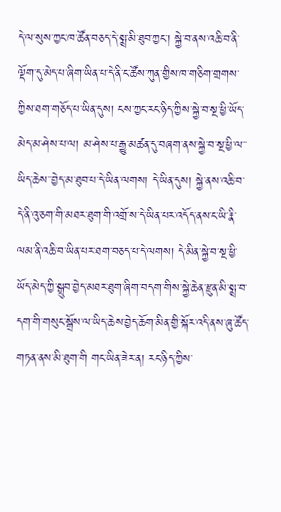དེ་ལ་སུས་ཀྱང་ཁ་ཚོན་བཅད་དེ་སྨྲ་མི་ཐུབ་ཀྱང་། སྐྱེ་བ་ནས་འཆི་བ་ནི་ལྡོག་དུ་མེད་པ་ཞིག་ཡིན་པ་དེ་ནི་ང་ཚོས་ཀུན་གྱིས་ཁ་གཅིག་གྲགས་ཀྱིས་ཐག་གཅོད་པ་ཡིན་དུས། ངས་ཀྱང་རང་ཉིད་ཀྱིས་སྐྱེ་བ་སྔ་ཕྱི་ཡོད་མེད་མ་ཤེས་པ་ལ། མ་ཤེས་པ་རྒྱུ་མཚན་དུ་བཞག་ནས་སྐྱེ་བ་སྔ་ཕྱི་ལ་་ཡིད་ཆེས་་བྱེད་མ་ཐུབ་པ་དེ་ཡིན་ལགས། དེ་ཡིན་དུས། སྐྱེ་ནས་འཆི་བ་དེ་ནི་འུ་ཅག་གི་མཐར་ཐུག་གི་འགྲོ་ས་དེ་ཡིན་པར་འདོད་ནས་ང་ཡི་རྣི་ལམ་ནི་འཆི་བ་ཡིན་པར་ཐག་བཅད་པ་དེ་ལགས། དེ་མིན་སྐྱེ་བ་སྔ་ཕྱི་ཡོད་མེད་ཀྱི་སྒྲུབ་བྱེད་མཐར་ཐུག་ཞིག་བདག་གིས་སྐྱེ་ཆེན་རྫུན་མི་སྨྲ་བ་དག་གི་གསུང་སྒྲོས་ལ་ཡིད་ཆེས་བྱེད་ཆོག་མིན་གྱི་སྐོར་འདི་ནས་ཞུ་ཚོད་གཏན་ནས་མི་ཐུག་གི གང་ཡིན་ཟེར་ན། རང་ཉིད་ཀྱིས་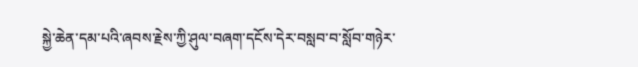སྐྱེ་ཆེན་དམ་པའི་ཞབས་རྗེས་ཀྱི་ཤུལ་བཞག་དངོས་དེར་བསླབ་བ་སློབ་གཉེར་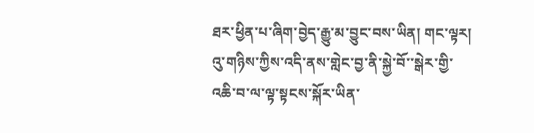ཐར་ཕྱིན་པ་ཞིག་བྱེད་རྒྱུ་མ་བྱུང་བས་ཡིན། གང་ལྟར། འུ་གཉིས་ཀྱིས་འདི་ནས་གླེང་བྱ་ནི་སྐྱེ་བོ་་སྒེར་གྱི་འཆི་བ་ལ་ལྟ་སྟངས་སྐོར་ཡིན་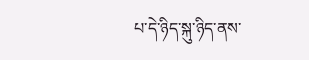པ་དེ་ཉིད་སྐུ་ཉིད་ནས་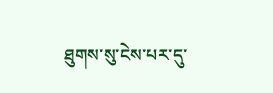ཐུགས་སུ་ངེས་པར་དུ་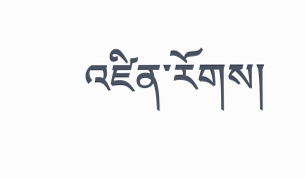འཛིན་རོགས།